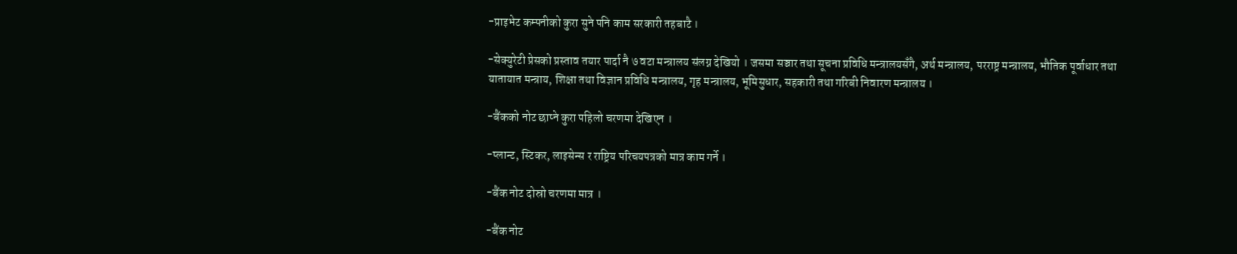-प्राइभेट कम्पनीको कुरा सुने पनि काम सरकारी तहबाटै ।

-सेक्युरेटी प्रेसको प्रस्ताव तयार पार्दा नै ७ वटा मन्त्रालय संलग्न देखियो । जसमा सञ्चार तथा सूचना प्रविधि मन्त्रालयसँगै, अर्थ मन्त्रालय, परराष्ट्र मन्त्रालय, भौतिक पूर्वाधार तथा यातायात मन्त्राय, शिक्षा तथा विज्ञान प्रविधि मन्त्रालय, गृह मन्त्रालय, भूमिसुधार, सहकारी तथा गरिबी निवारण मन्त्रालय ।

-बैंकको नोट छाप्ने कुरा पहिलो चरणमा देखिएन ।

-प्लान्ट, स्टिकर, लाइसेन्स र राष्ट्रिय परिचयपत्रको मात्र काम गर्ने ।

-बैंक नोट दोस्रो चरणमा मात्र ।

-बैंक नोट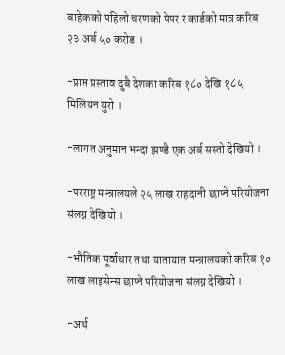बाहेकको पहिलो चरणको पेपर र कार्डको मात्र करिब २३ अर्ब ५० करोड ।

-प्राप्त प्रस्ताव दुबै देशका करिब १८० देखि १८५ मिलियन युरो ।

-लागत अनुमान भन्दा झण्डै एक अर्ब सस्तो देखियो ।

-परराष्ट्र मन्त्रालयले २५ लाख राहदानी छाप्ने परियोजना संलग्न देखियो ।

-भौतिक पूर्वाधार तथा यातायात मन्त्रालयको करिब १० लाख लाइसेन्स छाप्ने परियोजना संलग्न देखियो ।

-अर्थ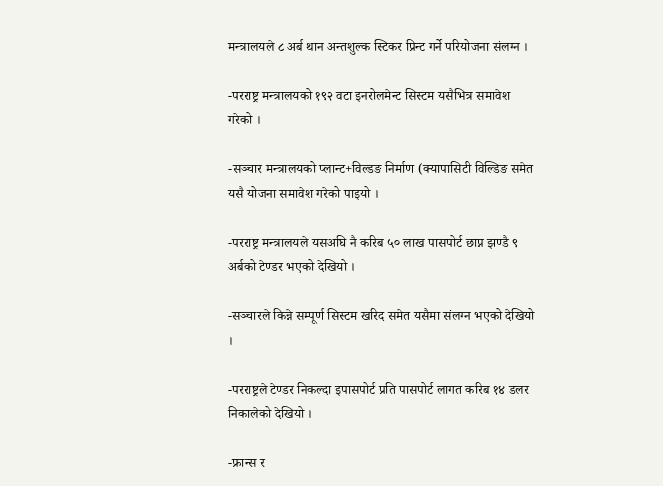मन्त्रालयले ८ अर्ब थान अन्तशुल्क स्टिकर प्रिन्ट गर्ने परियोजना संलग्न ।

-परराष्ट्र मन्त्रालयको १९२ वटा इनरोलमेन्ट सिस्टम यसैभित्र समावेश गरेको ।

-सञ्चार मन्त्रालयको प्लान्ट+विल्डङ निर्माण (क्यापासिटी विल्डिङ समेत यसै योजना समावेश गरेको पाइयो ।

-परराष्ट्र मन्त्रालयले यसअघि नै करिब ५० लाख पासपोर्ट छाप्न झण्डै ९ अर्बको टेण्डर भएको देखियो ।

-सञ्चारले किन्ने सम्पूर्ण सिस्टम खरिद समेत यसैमा संलग्न भएको देखियो ।

-परराष्ट्रले टेण्डर निकल्दा इपासपोर्ट प्रति पासपोर्ट लागत करिब १४ डलर निकालेको देखियो ।

-फ्रान्स र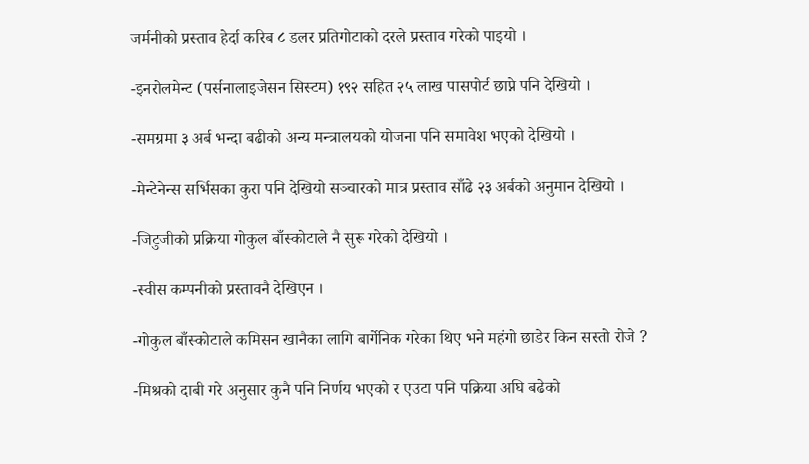जर्मनीको प्रस्ताव हेर्दा करिब ८ डलर प्रतिगोटाको दरले प्रस्ताव गरेको पाइयो ।

-इनरोलमेन्ट (पर्सनालाइजेसन सिस्टम) १९२ सहित २५ लाख पासपोर्ट छाप्ने पनि देखियो ।

-समग्रमा ३ अर्ब भन्दा बढीको अन्य मन्त्रालयको योजना पनि समावेश भएको देखियो ।

-मेन्टेनेन्स सर्भिसका कुरा पनि देखियो सञ्चारको मात्र प्रस्ताव साँढे २३ अर्बको अनुमान देखियो ।

-जिटुजीको प्रक्रिया गोकुल बाँस्कोटाले नै सुरू गरेको देखियो ।

-स्वीस कम्पनीको प्रस्तावनै देखिएन ।

-गोकुल बाँस्कोटाले कमिसन खानैका लागि बार्गेनिक गरेका थिए भने महंगो छाडेर किन सस्तो रोजे ?

-मिश्रको दाबी गरे अनुसार कुनै पनि निर्णय भएको र एउटा पनि पक्रिया अघि बढेको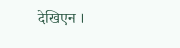देखिएन ।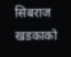सिबराज खडकाको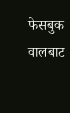फेसबुक वालबाट